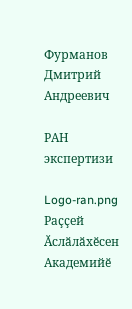Фурманов Дмитрий Андреевич

РАН экспертизи

Logo-ran.png
Раҫҫей Ӑслӑлӑхӗсен Академийӗ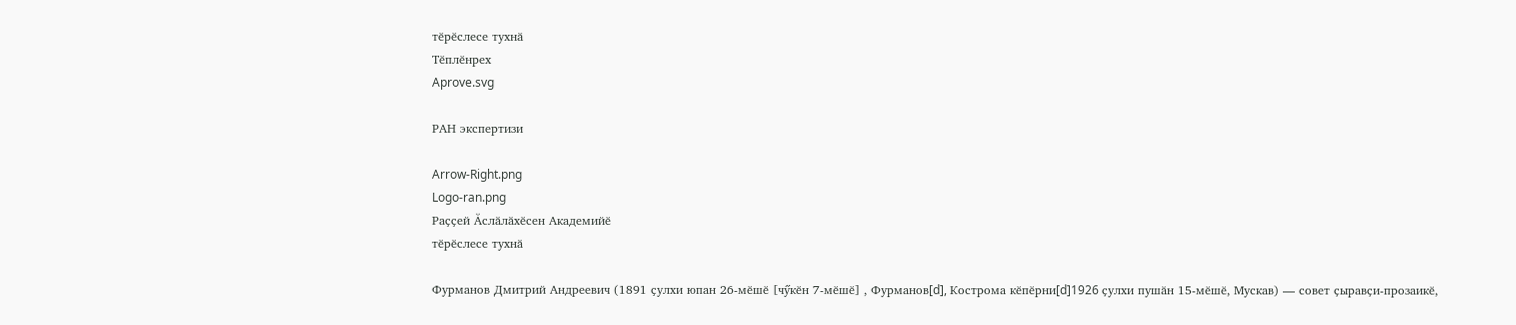тӗрӗслесе тухнӑ
Тӗплӗнрех
Aprove.svg

РАН экспертизи

Arrow-Right.png
Logo-ran.png
Раҫҫей Ӑслӑлӑхӗсен Академийӗ
тӗрӗслесе тухнӑ

Фурманов Дмитрий Андреевич (1891 ҫулхи юпан 26-мӗшӗ [чӳкӗн 7-мӗшӗ] , Фурманов[d], Кострома кӗпӗрни[d]1926 ҫулхи пушӑн 15-мӗшӗ, Мускав) — совет ҫыравҫи-прозаикӗ,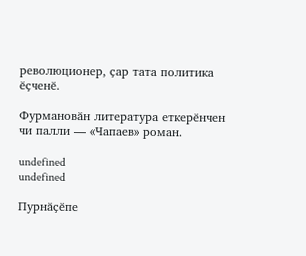революционер, ҫар тата политика ӗҫченӗ.

Фурмановӑн литература еткерӗнчен чи палли — «Чапаев» роман.

undefined
undefined

Пурнӑҫӗпе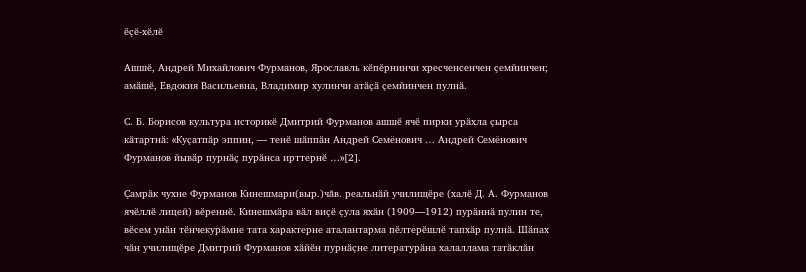ӗҫӗ-хӗлӗ

Ашшӗ, Андрей Михайлович Фурманов, Ярославль кӗпӗрнинчи хресченсенчен ҫемйинчен; амӑшӗ, Евдокия Васильевна, Владимир хулинчи атӑҫӑ ҫемйинчен пулнӑ.

С. Б. Борисов культура историкӗ Дмитрий Фурманов ашшӗ ячӗ пирки урӑхла ҫырса кӑтартнӑ: «Куҫатпӑр эппин, — тенӗ шӑппӑн Андрей Семёнович … Андрей Семёнович Фурманов йывӑр пурнӑҫ пурӑнса ирттернӗ …»[2].

Ҫамрӑк чухне Фурманов Кинешмари(выр.)чăв. реальнӑй училищӗре (халӗ Д. А. Фурманов ячӗллӗ лицей) вӗреннӗ. Кинешмӑра вӑл виҫӗ ҫула яхӑн (1909—1912) пурӑннӑ пулин те, вӗсем унӑн тӗнчекурӑмне тата характерне аталантарма пӗлтерӗшлӗ тапхӑр пулнӑ. Шӑпах чӑн училищӗре Дмитрий Фурманов хӑйӗн пурнӑҫне литературӑна халаллама татӑклӑн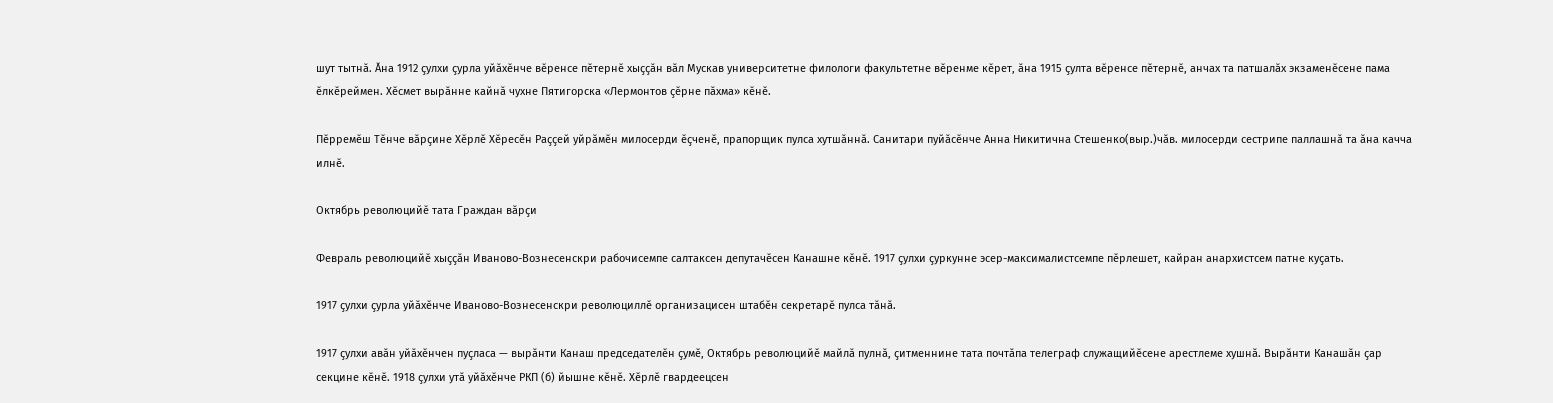шут тытнӑ. Ӑна 1912 ҫулхи ҫурла уйӑхӗнче вӗренсе пӗтернӗ хыҫҫӑн вӑл Мускав университетне филологи факультетне вӗренме кӗрет, ӑна 1915 ҫулта вӗренсе пӗтернӗ, анчах та патшалӑх экзаменӗсене пама ӗлкӗреймен. Хӗсмет вырӑнне кайнӑ чухне Пятигорска «Лермонтов ҫӗрне пӑхма» кӗнӗ.

Пӗрремӗш Тӗнче вӑрҫине Хӗрлӗ Хӗресӗн Раҫҫей уйрӑмӗн милосерди ӗҫченӗ, прапорщик пулса хутшӑннӑ. Санитари пуйӑсӗнче Анна Никитична Стешенко(выр.)чăв. милосерди сестрипе паллашнӑ та ӑна качча илнӗ.

Октябрь революцийӗ тата Граждан вӑрҫи

Февраль революцийӗ хыҫҫӑн Иваново-Вознесенскри рабочисемпе салтаксен депутачӗсен Канашне кӗнӗ. 1917 ҫулхи ҫуркунне эсер-максималистсемпе пӗрлешет, кайран анархистсем патне куҫать.

1917 ҫулхи ҫурла уйӑхӗнче Иваново-Вознесенскри революциллӗ организацисен штабӗн секретарӗ пулса тӑнӑ.

1917 ҫулхи авӑн уйӑхӗнчен пуҫласа — вырӑнти Канаш председателӗн ҫумӗ, Октябрь революцийӗ майлӑ пулнӑ, ҫитменнине тата почтӑпа телеграф служащийӗсене арестлеме хушнӑ. Вырӑнти Канашӑн ҫар секцине кӗнӗ. 1918 ҫулхи утӑ уйӑхӗнче РКП (б) йышне кӗнӗ. Хӗрлӗ гвардеецсен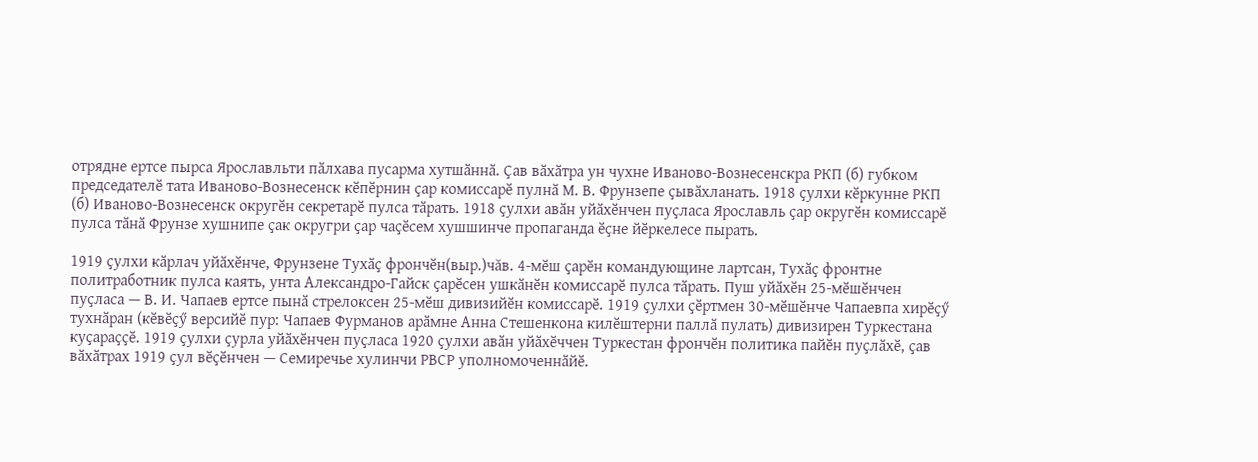отрядне ертсе пырса Ярославльти пӑлхава пусарма хутшӑннӑ. Ҫав вӑхӑтра ун чухне Иваново-Вознесенскра РКП (б) губком председателӗ тата Иваново-Вознесенск кӗпӗрнин ҫар комиссарӗ пулнӑ М. В. Фрунзепе ҫывӑхланать. 1918 ҫулхи кӗркунне РКП (б) Иваново-Вознесенск округӗн секретарӗ пулса тӑрать. 1918 ҫулхи авӑн уйӑхӗнчен пуҫласа Ярославль ҫар округӗн комиссарӗ пулса тӑнӑ Фрунзе хушнипе ҫак округри ҫар чаҫӗсем хушшинче пропаганда ӗҫне йӗркелесе пырать.

1919 ҫулхи кӑрлач уйӑхӗнче, Фрунзене Тухӑҫ фрончӗн(выр.)чăв. 4-мӗш ҫарӗн командующине лартсан, Тухӑҫ фронтне политработник пулса каять, унта Александро-Гайск ҫарӗсен ушкӑнӗн комиссарӗ пулса тӑрать. Пуш уйӑхӗн 25-мӗшӗнчен пуҫласа — В. И. Чапаев ертсе пынӑ стрелоксен 25-мӗш дивизийӗн комиссарӗ. 1919 ҫулхи ҫӗртмен 30-мӗшӗнче Чапаевпа хирӗҫӳ тухнӑран (кӗвӗҫӳ версийӗ пур: Чапаев Фурманов арӑмне Анна Стешенкона килӗштерни паллӑ пулать) дивизирен Туркестана куҫараҫҫӗ. 1919 ҫулхи ҫурла уйӑхӗнчен пуҫласа 1920 ҫулхи авӑн уйӑхӗччен Туркестан фрончӗн политика пайӗн пуҫлӑхӗ, ҫав вӑхӑтрах 1919 ҫул вӗҫӗнчен — Семиречье хулинчи РВСР уполномоченнӑйӗ.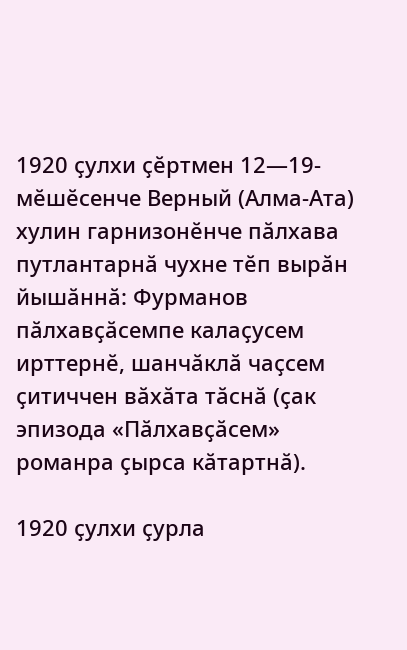1920 ҫулхи ҫӗртмен 12—19-мӗшӗсенче Верный (Алма-Ата) хулин гарнизонӗнче пӑлхава путлантарнӑ чухне тӗп вырӑн йышӑннӑ: Фурманов пӑлхавҫӑсемпе калаҫусем ирттернӗ, шанчӑклӑ чаҫсем ҫитиччен вӑхӑта тӑснӑ (ҫак эпизода «Пӑлхавҫӑсем» романра ҫырса кӑтартнӑ).

1920 ҫулхи ҫурла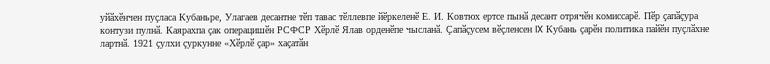уйӑхӗнчен пуҫласа Кубаньре, Улагаев десантне тӗп тавас тӗллевпе йӗркеленӗ Е. И. Ковтюх ертсе пынӑ десант отрячӗн комиссарӗ. Пӗр ҫапӑҫура контузи пулнӑ. Каярахпа ҫак операцишӗн РСФСР Хӗрлӗ Ялав орденӗпе чысланӑ. Ҫапӑҫусем вӗҫленсен IX Кубань ҫарӗн политика пайӗн пуҫлӑхне лартнӑ. 1921 ҫулхи ҫуркунне «Хӗрлӗ ҫар» хаҫатӑн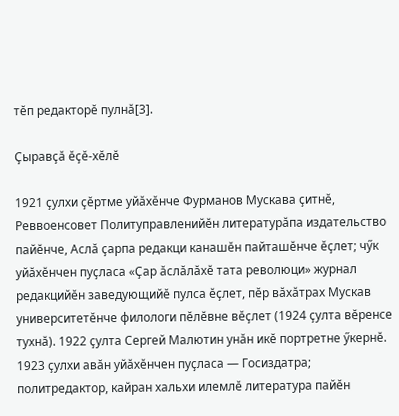тӗп редакторӗ пулнӑ[3].

Ҫыравҫӑ ӗҫӗ-хӗлӗ

1921 ҫулхи ҫӗртме уйӑхӗнче Фурманов Мускава ҫитнӗ, Реввоенсовет Политуправленийӗн литературӑпа издательство пайӗнче, Аслӑ ҫарпа редакци канашӗн пайташӗнче ӗҫлет; чӳк уйӑхӗнчен пуҫласа «Ҫар ӑслӑлӑхӗ тата революци» журнал редакцийӗн заведующийӗ пулса ӗҫлет, пӗр вӑхӑтрах Мускав университетӗнче филологи пӗлӗвне вӗҫлет (1924 ҫулта вӗренсе тухнӑ). 1922 ҫулта Сергей Малютин унӑн икӗ портретне ӳкернӗ. 1923 ҫулхи авӑн уйӑхӗнчен пуҫласа — Госиздатра; политредактор, кайран хальхи илемлӗ литература пайӗн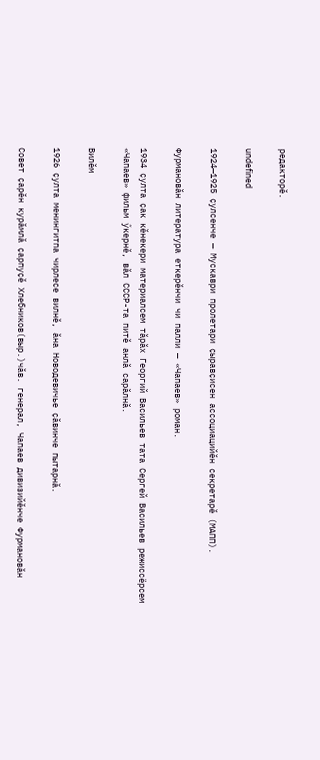редакторӗ.

undefined

1924—1925 ҫулсенче — Мускаври пролетари ҫыравҫисен ассоциацийӗн секретарӗ (МАПП).

Фурмановӑн литература еткерӗнчи чи палли — «Чапаев» роман.

1934 ҫулта ҫак кӗнекери материалсем тӑрӑх Георгий Васильев тата Сергей Васильев режиссёрсем «Чапаев» фильм ӳкернӗ, вӑл СССР-та питӗ анлӑ сарӑлнӑ.

Вилӗм

1926 ҫулта менингитпа чирлесе вилнӗ, ӑна Новодевичье ҫӑвинче пытарнӑ.

Совет ҫарӗн курӑмлӑ ҫарпуҫӗ Хлебников(выр.)чăв. генерал, Чапаев дивизийӗнче Фурмановӑн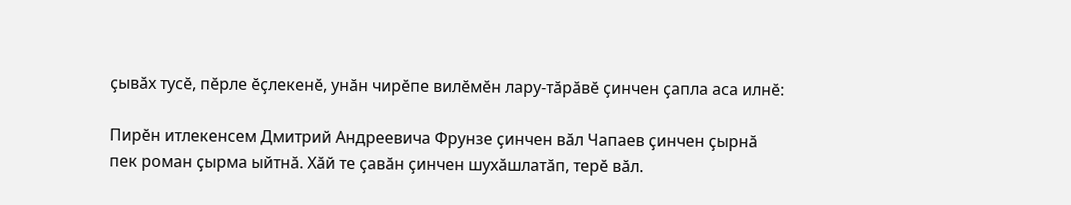ҫывӑх тусӗ, пӗрле ӗҫлекенӗ, унӑн чирӗпе вилӗмӗн лару-тӑрӑвӗ ҫинчен ҫапла аса илнӗ:

Пирӗн итлекенсем Дмитрий Андреевича Фрунзе ҫинчен вӑл Чапаев ҫинчен ҫырнӑ пек роман ҫырма ыйтнӑ. Хӑй те ҫавӑн ҫинчен шухӑшлатӑп, терӗ вӑл.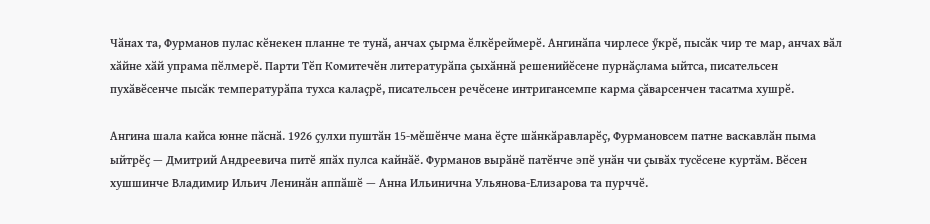Чӑнах та, Фурманов пулас кӗнекен планне те тунӑ, анчах ҫырма ӗлкӗреймерӗ. Ангинӑпа чирлесе ӳкрӗ, пысӑк чир те мар, анчах вӑл хӑйне хӑй упрама пӗлмерӗ. Парти Тӗп Комитечӗн литературӑпа ҫыхӑннӑ решенийӗсене пурнӑҫлама ыйтса, писательсен пухӑвӗсенче пысӑк температурӑпа тухса калаҫрӗ, писательсен речӗсене интригансемпе карма ҫӑварсенчен тасатма хушрӗ.

Ангина шала кайса юнне пӑснӑ. 1926 ҫулхи пуштӑн 15-мӗшӗнче мана ӗҫте шӑнкӑравларӗҫ, Фурмановсем патне васкавлӑн пыма ыйтрӗҫ — Дмитрий Андреевича питӗ япӑх пулса кайнӑӗ. Фурманов вырӑнӗ патӗнче эпӗ унӑн чи ҫывӑх тусӗсене куртӑм. Вӗсен хушшинче Владимир Ильич Ленинӑн аппӑшӗ — Анна Ильинична Ульянова-Елизарова та пурччӗ.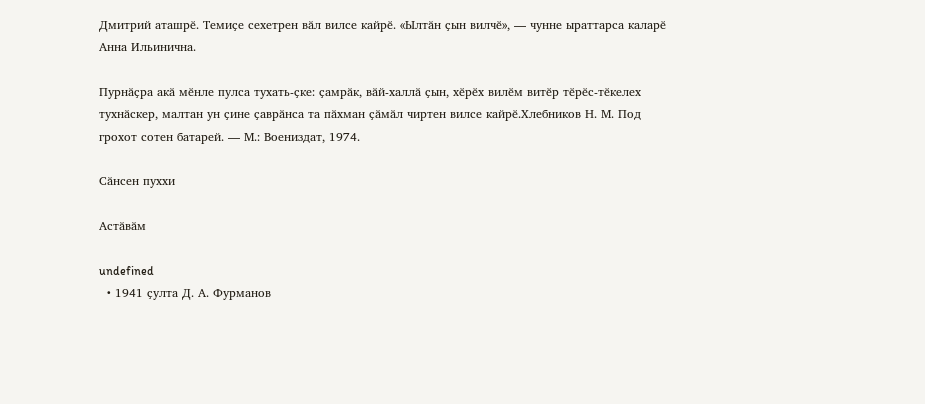Дмитрий аташрӗ. Темиҫе сехетрен вӑл вилсе кайрӗ. «Ылтӑн ҫын вилчӗ», — чунне ыраттарса каларӗ Анна Ильинична.

Пурнӑҫра акӑ мӗнле пулса тухать-ҫке: ҫамрӑк, вӑй-халлӑ ҫын, хӗрӗх вилӗм витӗр тӗрӗс-тӗкелех тухнӑскер, малтан ун ҫине ҫаврӑнса та пӑхман ҫӑмӑл чиртен вилсе кайрӗ.Хлебников Н. М. Под грохот сотен батарей. — М.: Воениздат, 1974.

Сӑнсен пуххи

Астӑвӑм

undefined
  • 1941 ҫулта Д. А. Фурманов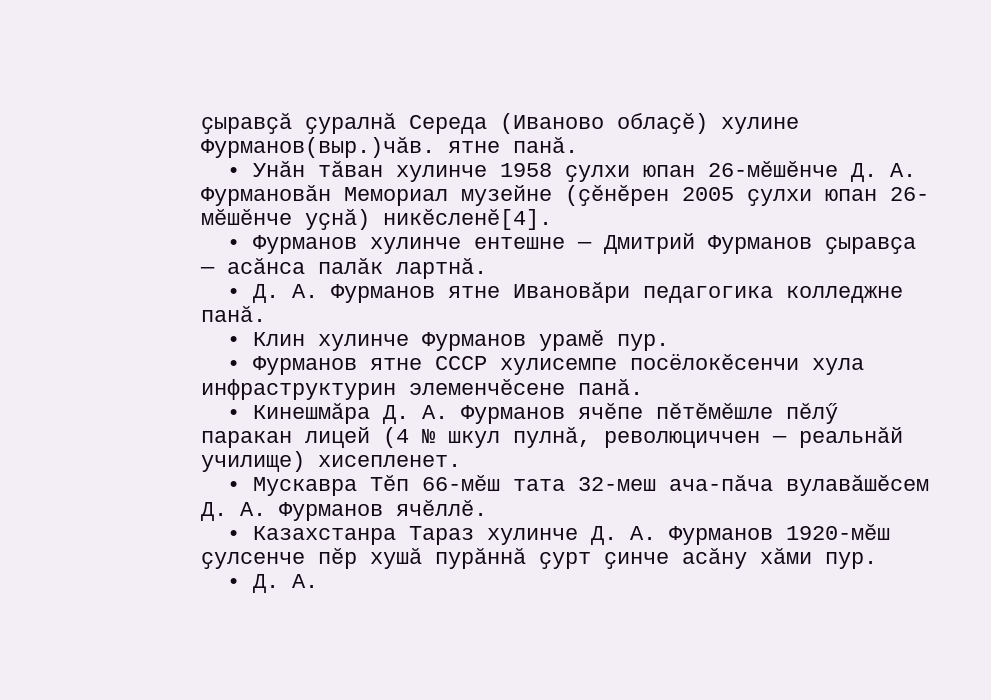ҫыравҫӑ ҫуралнӑ Середа (Иваново облаҫӗ) хулине Фурманов(выр.)чăв. ятне панӑ.
  • Унӑн тӑван хулинче 1958 ҫулхи юпан 26-мӗшӗнче Д. А. Фурмановӑн Мемориал музейне (ҫӗнӗрен 2005 ҫулхи юпан 26-мӗшӗнче уҫнӑ) никӗсленӗ[4].
  • Фурманов хулинче ентешне — Дмитрий Фурманов ҫыравҫа — асӑнса палӑк лартнӑ.
  • Д. А. Фурманов ятне Ивановӑри педагогика колледжне панӑ.
  • Клин хулинче Фурманов урамӗ пур.
  • Фурманов ятне СССР хулисемпе посёлокӗсенчи хула инфраструктурин элеменчӗсене панӑ.
  • Кинешмӑра Д. А. Фурманов ячӗпе пӗтӗмӗшле пӗлӳ паракан лицей (4 № шкул пулнӑ, революциччен — реальнӑй училище) хисепленет.
  • Мускавра Тӗп 66-мӗш тата 32-меш ача-пӑча вулавӑшӗсем Д. А. Фурманов ячӗллӗ.
  • Казахстанра Тараз хулинче Д. А. Фурманов 1920-мӗш ҫулсенче пӗр хушӑ пурӑннӑ ҫурт ҫинче асӑну хӑми пур.
  • Д. А.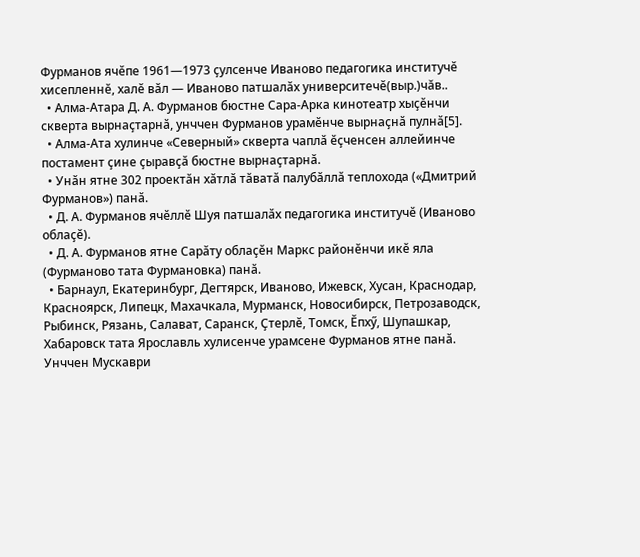Фурманов ячӗпе 1961—1973 ҫулсенче Иваново педагогика институчӗ хисепленнӗ, халӗ вӑл — Иваново патшалӑх университечӗ(выр.)чăв..
  • Алма-Атара Д. А. Фурманов бюстне Сара-Арка кинотеатр хыҫӗнчи скверта вырнаҫтарнӑ, унччен Фурманов урамӗнче вырнаҫнӑ пулнӑ[5].
  • Алма-Ата хулинче «Северный» скверта чаплӑ ӗҫченсен аллейинче постамент ҫине ҫыравҫӑ бюстне вырнаҫтарнӑ.
  • Унӑн ятне 302 проектӑн хӑтлӑ тӑватӑ палубӑллӑ теплохода («Дмитрий Фурманов») панӑ.
  • Д. А. Фурманов ячӗллӗ Шуя патшалӑх педагогика институчӗ (Иваново облаҫӗ).
  • Д. А. Фурманов ятне Сарӑту облаҫӗн Маркс районӗнчи икӗ яла (Фурманово тата Фурмановка) панӑ.
  • Барнаул, Екатеринбург, Дегтярск, Иваново, Ижевск, Хусан, Краснодар, Красноярск, Липецк, Махачкала, Мурманск, Новосибирск, Петрозаводск, Рыбинск, Рязань, Салават, Саранск, Ҫтерлӗ, Томск, Ӗпхӳ, Шупашкар, Хабаровск тата Ярославль хулисенче урамсене Фурманов ятне панӑ. Унччен Мускаври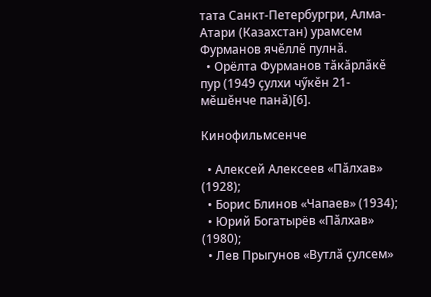тата Санкт-Петербургри, Алма-Атари (Казахстан) урамсем Фурманов ячӗллӗ пулнӑ.
  • Орёлта Фурманов тӑкӑрлӑкӗ пур (1949 ҫулхи чӳкӗн 21-мӗшӗнче панӑ)[6].

Кинофильмсенче

  • Алексей Алексеев «Пӑлхав» (1928);
  • Борис Блинов «Чапаев» (1934);
  • Юрий Богатырёв «Пӑлхав» (1980);
  • Лев Прыгунов «Вутлӑ ҫулсем»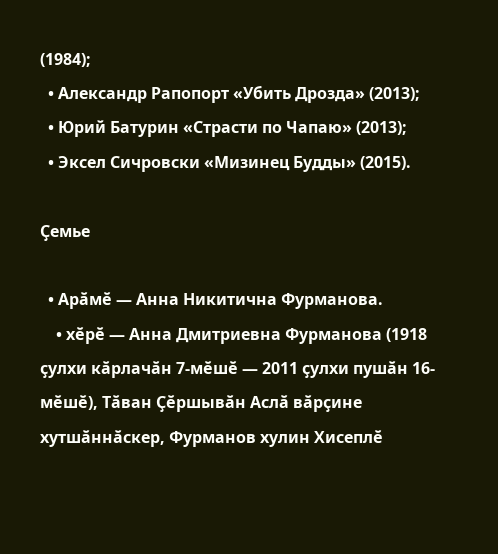(1984);
  • Александр Рапопорт «Убить Дрозда» (2013);
  • Юрий Батурин «Страсти по Чапаю» (2013);
  • Эксел Сичровски «Мизинец Будды» (2015).

Ҫемье

  • Арӑмӗ — Анна Никитична Фурманова.
    • хӗрӗ — Анна Дмитриевна Фурманова (1918 ҫулхи кӑрлачӑн 7-мӗшӗ — 2011 ҫулхи пушӑн 16-мӗшӗ), Тӑван Ҫӗршывӑн Аслӑ вӑрҫине хутшӑннӑскер, Фурманов хулин Хисеплӗ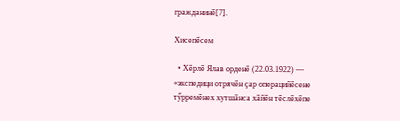гражданинӗ[7].

Хисепӗсем

  • Хӗрлӗ Ялав орденӗ (22.03.1922) — «экспедици отрячӗн ҫар операцийӗсене тӳрремӗнех хутшӑнса хӑйӗн тӗслӗхӗпе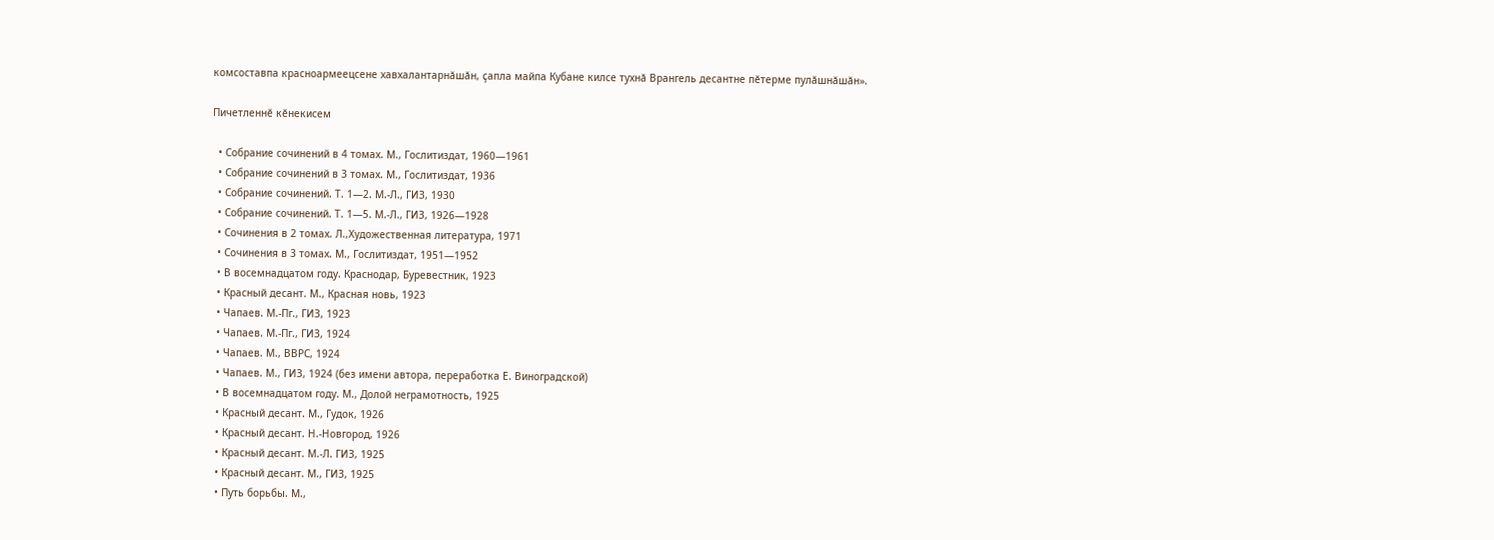комсоставпа красноармеецсене хавхалантарнӑшӑн, ҫапла майпа Кубане килсе тухнӑ Врангель десантне пӗтерме пулӑшнӑшӑн».

Пичетленнӗ кӗнекисем

  • Собрание сочинений в 4 томах. М., Гослитиздат, 1960—1961
  • Собрание сочинений в 3 томах. М., Гослитиздат, 1936
  • Собрание сочинений. Т. 1—2. М.-Л., ГИЗ, 1930
  • Собрание сочинений. Т. 1—5. М.-Л., ГИЗ, 1926—1928
  • Сочинения в 2 томах. Л.,Художественная литература, 1971
  • Сочинения в 3 томах. М., Гослитиздат, 1951—1952
  • В восемнадцатом году. Краснодар, Буревестник, 1923
  • Красный десант. М., Красная новь, 1923
  • Чапаев. М.-Пг., ГИЗ, 1923
  • Чапаев. М.-Пг., ГИЗ, 1924
  • Чапаев. М., ВВРС, 1924
  • Чапаев. М., ГИЗ, 1924 (без имени автора, переработка Е. Виноградской)
  • В восемнадцатом году. М., Долой неграмотность, 1925
  • Красный десант. М., Гудок, 1926
  • Красный десант. Н.-Новгород, 1926
  • Красный десант. М.-Л. ГИЗ, 1925
  • Красный десант. М., ГИЗ, 1925
  • Путь борьбы. М.,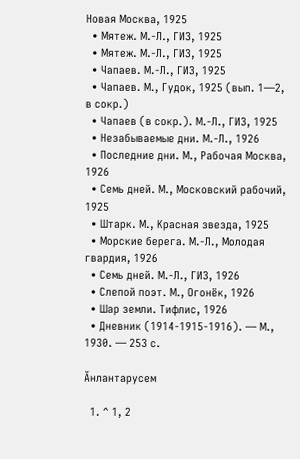Новая Москва, 1925
  • Мятеж. М.-Л., ГИЗ, 1925
  • Мятеж. М.-Л., ГИЗ, 1925
  • Чапаев. М.-Л., ГИЗ, 1925
  • Чапаев. М., Гудок, 1925 (вып. 1—2, в сокр.)
  • Чапаев (в сокр.). М.-Л., ГИЗ, 1925
  • Незабываемые дни. М.-Л., 1926
  • Последние дни. М., Рабочая Москва, 1926
  • Семь дней. М., Московский рабочий, 1925
  • Штарк. М., Красная звезда, 1925
  • Морские берега. М.-Л., Молодая гвардия, 1926
  • Семь дней. М.-Л., ГИЗ, 1926
  • Слепой поэт. М., Огонёк, 1926
  • Шар земли. Тифлис, 1926
  • Дневник (1914-1915-1916). — М., 1930. — 253 с.

Ӑнлантарусем

  1. ^ 1, 2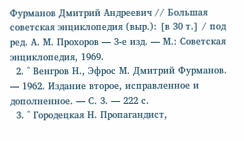Фурманов Дмитрий Андреевич // Большая советская энциклопедия (выр.): [в 30 т.] / под ред. А. М. Прохоров — 3-е изд. — М.: Советская энциклопедия, 1969.
  2. ^ Венгров Н., Эфрос М. Дмитрий Фурманов. — 1962. Издание второе, исправленное и дополненное. — С. 3. — 222 с.
  3. ^ Городецкая Н. Пропагандист,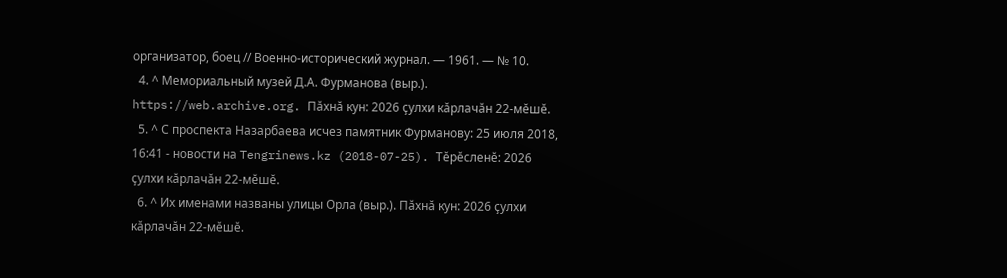организатор, боец // Военно-исторический журнал. — 1961. — № 10.
  4. ^ Мемориальный музей Д.А. Фурманова (выр.). https://web.archive.org. Пӑхнӑ кун: 2026 ҫулхи кӑрлачӑн 22-мӗшӗ.
  5. ^ С проспекта Назарбаева исчез памятник Фурманову: 25 июля 2018, 16:41 - новости на Tengrinews.kz (2018-07-25). Тӗрӗсленӗ: 2026 ҫулхи кӑрлачӑн 22-мӗшӗ.
  6. ^ Их именами названы улицы Орла (выр.). Пӑхнӑ кун: 2026 ҫулхи кӑрлачӑн 22-мӗшӗ.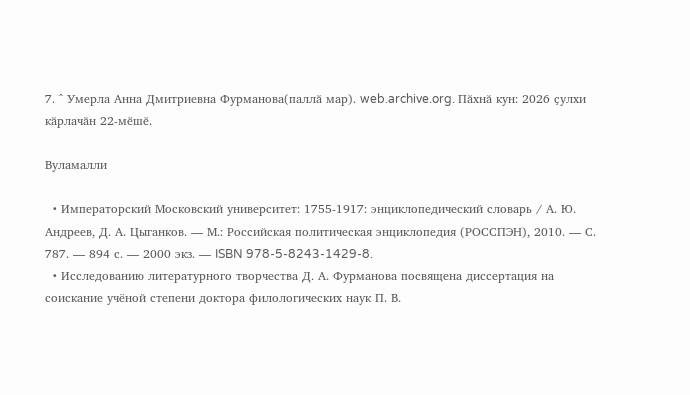7. ^ Умерла Анна Дмитриевна Фурманова(паллӑ мар). web.archive.org. Пӑхнӑ кун: 2026 ҫулхи кӑрлачӑн 22-мӗшӗ.

Вуламалли

  • Императорский Московский университет: 1755-1917: энциклопедический словарь / А. Ю. Андреев, Д. А. Цыганков. — М.: Российская политическая энциклопедия (РОССПЭН), 2010. — С. 787. — 894 с. — 2000 экз. — ISBN 978-5-8243-1429-8.
  • Исследованию литературного творчества Д. А. Фурманова посвящена диссертация на соискание учёной степени доктора филологических наук П. В.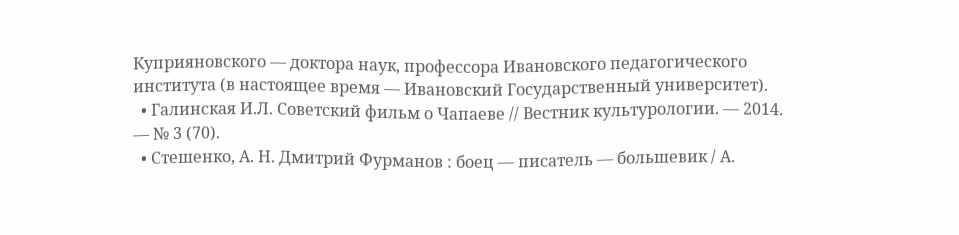Куприяновского — доктора наук, профессора Ивановского педагогического института (в настоящее время — Ивановский Государственный университет).
  • Галинская И.Л. Советский фильм о Чапаеве // Вестник культурологии. — 2014. — № 3 (70).
  • Стешенко, А. Н. Дмитрий Фурманов : боец — писатель — большевик / А.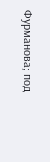Фурманова; под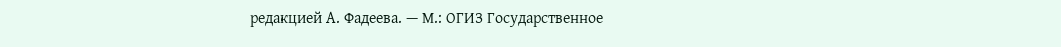редакцией А. Фадеева. — М.: ОГИЗ Государственное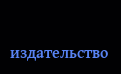издательство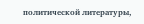политической литературы,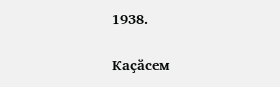1938.

Каҫӑсем